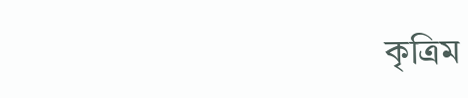কৃত্ৰিম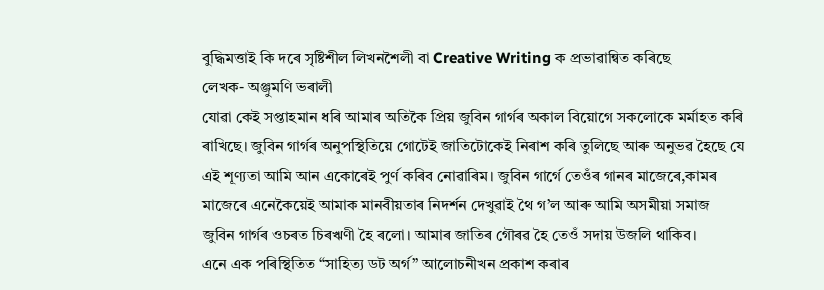বুদ্ধিমত্তাই কি দৰে সৃষ্টিশীল লিখনশৈলী বা Creative Writing ক প্ৰভাৱান্বিত কৰিছে
লেখক- অঞ্জুমণি ভৰালী
যোৱা কেই সপ্তাহমান ধৰি আমাৰ অতিকৈ প্ৰিয় জুবিন গাৰ্গৰ অকাল বিয়োগে সকলোকে মৰ্মাহত কৰি ৰাখিছে। জুবিন গাৰ্গৰ অনুপস্থিতিয়ে গোটেই জাতিটোকেই নিৰাশ কৰি তুলিছে আৰু অনুভৱ হৈছে যে এই শূণ্যতা আমি আন একোৰেই পুৰ্ণ কৰিব নোৱাৰিম। জুবিন গাৰ্গে তেওঁৰ গানৰ মাজেৰে,কামৰ মাজেৰে এনেকৈয়েই আমাক মানবীয়তাৰ নিদৰ্শন দেখুৱাই থৈ গ’ল আৰু আমি অসমীয়া সমাজ জুবিন গাৰ্গৰ ওচৰত চিৰঋণী হৈ ৰলো। আমাৰ জাতিৰ গৌৰৱ হৈ তেওঁ সদায় উজলি থাকিব।
এনে এক পৰিস্থিতিত “সাহিত্য ডট অৰ্গ” আলোচনীখন প্ৰকাশ কৰাৰ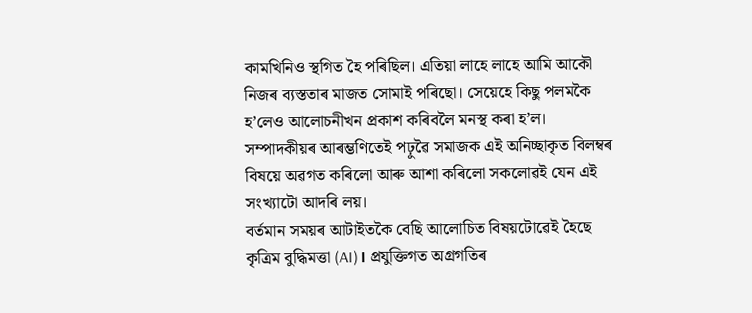কামখিনিও স্থগিত হৈ পৰিছিল। এতিয়া লাহে লাহে আমি আকৌ নিজৰ ব্যস্ততাৰ মাজত সোমাই পৰিছো। সেয়েহে কিছু পলমকৈ হ’লেও আলোচনীখন প্ৰকাশ কৰিবলৈ মনস্থ কৰা হ’ল। সম্পাদকীয়ৰ আৰম্ভণিতেই পঢ়ুৱৈ সমাজক এই অনিচ্ছাকৃত বিলম্বৰ বিষয়ে অৱগত কৰিলো আৰু আশা কৰিলো সকলোৱই যেন এই সংখ্যাটো আদৰি লয়।
বৰ্তমান সময়ৰ আটাইতকৈ বেছি আলোচিত বিষয়টোৱেই হৈছে কৃত্ৰিম বুদ্ধিমত্তা (AI)। প্ৰযুক্তিগত অগ্ৰগতিৰ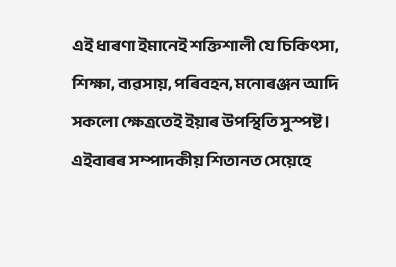এই ধাৰণা ইমানেই শক্তিশালী যে চিকিৎসা, শিক্ষা, ব্যৱসায়, পৰিবহন, মনোৰঞ্জন আদি সকলো ক্ষেত্ৰতেই ইয়াৰ উপস্থিতি সুস্পষ্ট। এইবাৰৰ সম্পাদকীয় শিতানত সেয়েহে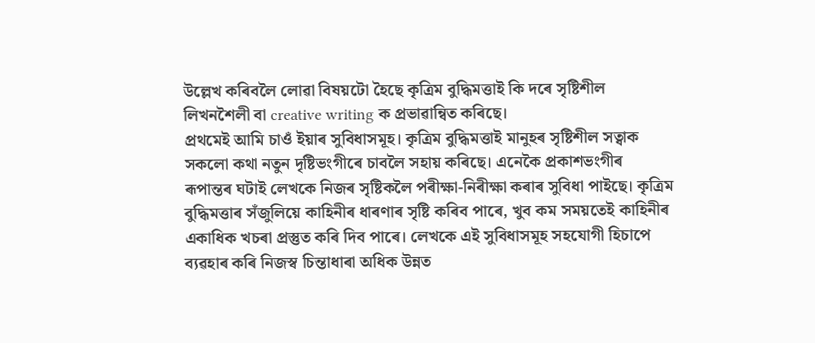উল্লেখ কৰিবলৈ লোৱা বিষয়টো হৈছে কৃত্ৰিম বুদ্ধিমত্তাই কি দৰে সৃষ্টিশীল লিখনশৈলী বা creative writing ক প্ৰভাৱান্বিত কৰিছে।
প্ৰথমেই আমি চাওঁ ইয়াৰ সুবিধাসমূহ। কৃত্ৰিম বুদ্ধিমত্তাই মানুহৰ সৃষ্টিশীল সত্বাক সকলো কথা নতুন দৃষ্টিভংগীৰে চাবলৈ সহায় কৰিছে। এনেকৈ প্ৰকাশভংগীৰ ৰূপান্তৰ ঘটাই লেখকে নিজৰ সৃষ্টিকলৈ পৰীক্ষা-নিৰীক্ষা কৰাৰ সুবিধা পাইছে। কৃত্ৰিম বুদ্ধিমত্তাৰ সঁজুলিয়ে কাহিনীৰ ধাৰণাৰ সৃষ্টি কৰিব পাৰে, খুব কম সময়তেই কাহিনীৰ একাধিক খচৰা প্ৰস্তুত কৰি দিব পাৰে। লেখকে এই সুবিধাসমূহ সহযোগী হিচাপে ব্যৱহাৰ কৰি নিজস্ব চিন্তাধাৰা অধিক উন্নত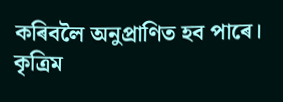কৰিবলৈ অনুপ্ৰাণিত হব পাৰে। কৃত্ৰিম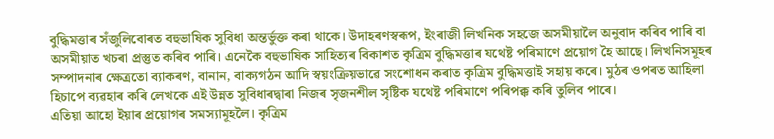বুদ্ধিমত্তাৰ সঁজুলিবোৰত বহুভাষিক সুবিধা অন্তৰ্ভুক্ত কৰা থাকে। উদাহৰণস্বৰূপ, ইংৰাজী লিখনিক সহজে অসমীয়ালৈ অনুবাদ কৰিব পাৰি বা অসমীয়াত খচৰা প্ৰস্তুত কৰিব পাৰি। এনেকৈ বহুভাষিক সাহিত্যৰ বিকাশত কৃত্ৰিম বুদ্ধিমত্তাৰ যথেষ্ট পৰিমাণে প্ৰয়োগ হৈ আছে। লিখনিসমূহৰ সম্পাদনাৰ ক্ষেত্ৰতো ব্যাকৰণ, বানান, বাক্যগঠন আদি স্বয়ংক্ৰিয়ভাৱে সংশোধন কৰাত কৃত্ৰিম বুদ্ধিমত্তাই সহায় কৰে। মুঠৰ ওপৰত আহিলা হিচাপে ব্যৱহাৰ কৰি লেখকে এই উন্নত সুবিধাৰদ্বাৰা নিজৰ সৃজনশীল সৃষ্টিক যথেষ্ট পৰিমাণে পৰিপক্ক কৰি তুলিব পাৰে।
এতিয়া আহো ইয়াৰ প্ৰয়োগৰ সমস্যামূহলৈ। কৃত্ৰিম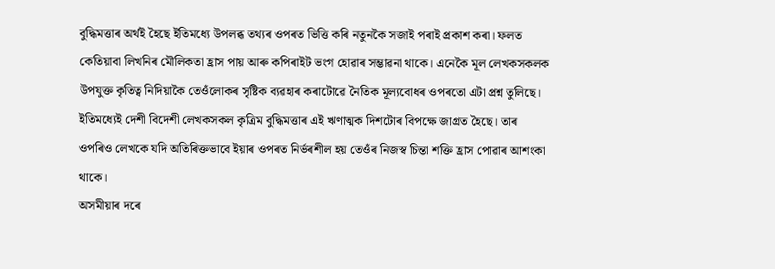বুদ্ধিমত্তাৰ অৰ্থই হৈছে ইতিমধ্যে উপলব্ধ তথ্যৰ ওপৰত ভিত্তি কৰি নতুনকৈ সজাই পৰাই প্ৰকাশ কৰা। ফলত কেতিয়াবা লিখনিৰ মৌলিকতা হ্ৰাস পায় আৰু কপিৰাইট ভংগ হোৱাৰ সম্ভাৱনা থাকে। এনেকৈ মূল লেখকসকলক উপযুক্ত কৃতিত্ব নিদিয়াকৈ তেওঁলোকৰ সৃষ্টিক ব্যৱহাৰ কৰাটোৱে নৈতিক মূল্যবোধৰ ওপৰতো এটা প্ৰশ্ন তুলিছে। ইতিমধ্যেই দেশী বিদেশী লেখকসকল কৃত্ৰিম বুদ্ধিমত্তাৰ এই ঋণাত্মক দিশটোৰ বিপক্ষে জাগ্ৰত হৈছে। তাৰ ওপৰিও লেখকে যদি অতিৰিক্তভাবে ইয়াৰ ওপৰত নিৰ্ভৰশীল হয় তেওঁৰ নিজস্ব চিন্তা শক্তি হ্ৰাস পোৱাৰ আশংকা থাকে।
অসমীয়াৰ দৰে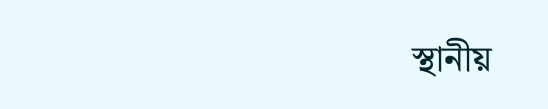স্থানীয়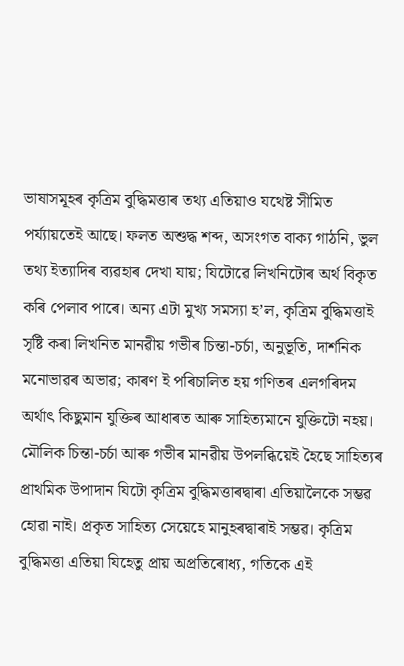ভাষাসমূহৰ কৃত্ৰিম বুদ্ধিমত্তাৰ তথ্য এতিয়াও যথেষ্ট সীমিত পৰ্য্যায়তেই আছে। ফলত অশুদ্ধ শব্দ, অসংগত বাক্য গাঠনি, ভুল তথ্য ইত্যাদিৰ ব্যৱহাৰ দেখা যায়; যিটোৱে লিখনিটোৰ অৰ্থ বিকৃত কৰি পেলাব পাৰে। অন্য এটা মুখ্য সমস্যা হ’ল, কৃত্ৰিম বুদ্ধিমত্তাই সৃষ্টি কৰা লিখনিত মানৱীয় গভীৰ চিন্তা-চৰ্চা, অনুভূতি, দাৰ্শনিক মনোভাৱৰ অভাৱ; কাৰণ ই পৰিচালিত হয় গণিতৰ এলগৰিদম অৰ্থাৎ কিছুমান যুক্তিৰ আধাৰত আৰু সাহিত্যমানে যুক্তিটো নহয়।
মৌলিক চিন্তা-চৰ্চা আৰু গভীৰ মানৱীয় উপলব্ধিয়েই হৈছে সাহিত্যৰ প্ৰাথমিক উপাদান যিটো কৃত্ৰিম বুদ্ধিমত্তাৰদ্বাৰা এতিয়ালৈকে সম্ভৱ হোৱা নাই। প্ৰকৃত সাহিত্য সেয়েহে মানুহৰদ্বাৰাই সম্ভৱ। কৃত্ৰিম বুদ্ধিমত্তা এতিয়া যিহেতু প্ৰায় অপ্ৰতিৰোধ্য, গতিকে এই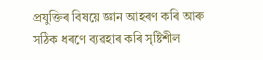প্ৰযুক্তিৰ বিষয়ে জ্ঞান আহৰণ কৰি আৰু সঠিক ধৰণে ব্যৱহাৰ কৰি সৃষ্টিশীল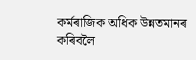কৰ্মৰাজিক অধিক উন্নতমানৰ কৰিবলৈ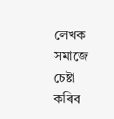লেখক সমাজে চেষ্টা কৰিব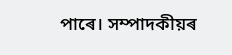পাৰে। সম্পাদকীয়ৰ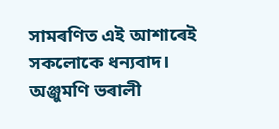সামৰণিত এই আশাৰেই সকলোকে ধন্যবাদ।
অঞ্জুমণি ভৰালী